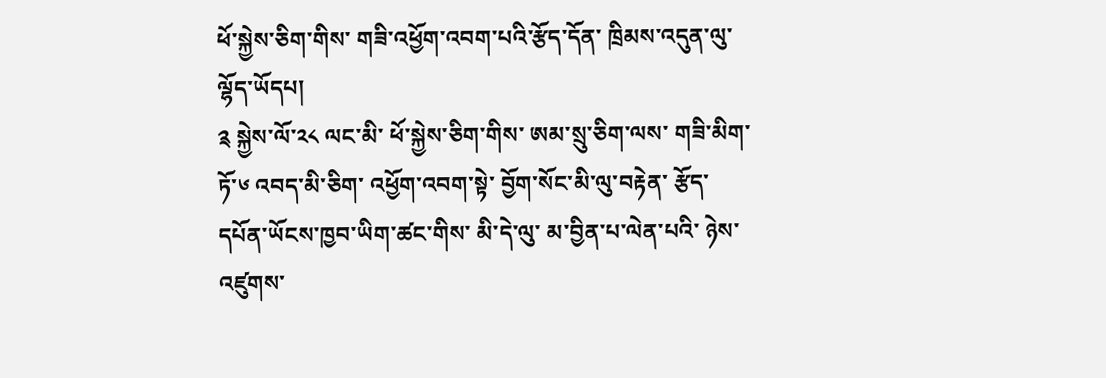ཕོ་སྐྱེས་ཅིག་གིས་ གཟི་འཕྱོག་འབག་པའི་རྩོད་དོན་ ཁྲིམས་འདུན་ལུ་ལྷོད་ཡོདཔ།
༉ སྐྱེས་ལོ་༢༨ ལང་མི་ ཕོ་སྐྱེས་ཅིག་གིས་ ཨམ་སྲུ་ཅིག་ལས་ གཟི་མིག་ཏོ་༦ འབད་མི་ཅིག་ འཕྱོག་འབག་སྟེ་ བྱོག་སོང་མི་ལུ་བརྟེན་ རྩོད་དཔོན་ཡོངས་ཁྱབ་ཡིག་ཚང་གིས་ མི་དེ་ལུ་ མ་བྱིན་པ་ལེན་པའི་ ཉེས་འཛུགས་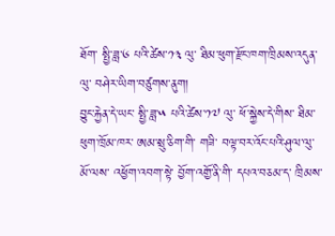ཐོག་ སྤྱི་ཟླ་༦ པའི་ཚེས་༡༣ ལུ་ ཐིམ་ཕུག་རྫོང་ཁག་ཁྲིམས་འདུན་ལུ་ བཤེར་ཡིག་བཙུགས་ནུག།
བྱུང་རྐྱེན་དེ་ཡང་ སྤྱི་ཟླ་༥ པའི་ཚེས་༡༧ ལུ་ ཕོ་སྐྱེས་དེ་གིས་ ཐིམ་ཕུག་ཁྲོམ་ཁར་ ཨམ་སྲུ་ཅིག་གི་ གཟི་ བལྟ་བར་འོང་པའི་ཤུལ་ལུ་ མོ་ལས་ འཕྱོག་འབག་སྟེ་ བྱོག་འགྱོ་ནི་གི་ དཔའ་བཅམ་ད་ ཁྲིམས་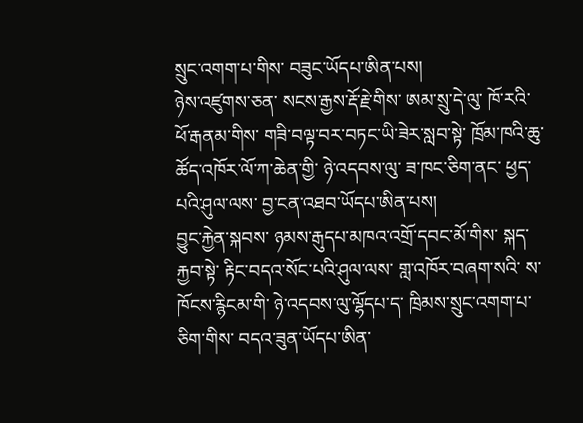སྲུང་འགག་པ་གིས་ བཟུང་ཡོདཔ་ཨིན་པས།
ཉེས་འཛུགས་ཅན་ སངས་རྒྱས་རྡོ་རྗེ་གིས་ ཨམ་སྲུ་དེ་ལུ་ ཁོ་རའི་ ཕོ་རྒནམ་གིས་ གཟི་བལྟ་བར་བཏང་ཡི་ཟེར་སླབ་སྟེ་ ཁྲོམ་ཁའི་ཆུ་ཚོད་འཁོར་ལོ་ཀ་ཆེན་གྱི་ ཉེ་འདབས་ལུ་ ཟ་ཁང་ཅིག་ནང་ ཕྱད་པའི་ཤུལ་ལས་ བྱ་ངན་འཐབ་ཡོདཔ་ཨིན་པས།
བྱུང་རྐྱེན་སྐབས་ ཉམས་རྒུདཔ་མཁའ་འགྲོ་དབང་མོ་གིས་ སྐད་རྐྱབ་སྟེ་ རྟིང་བདའ་སོང་པའི་ཤུལ་ལས་ གླ་འཁོར་བཞག་སའི་ ས་ཁོངས་རྙིངམ་གི་ ཉེ་འདབས་ལུ་ལྷོདཔ་ད་ ཁྲིམས་སྲུང་འགག་པ་ཅིག་གིས་ བདའ་ཟུན་ཡོདཔ་ཨིན་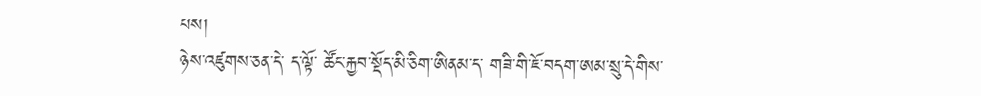པས།
ཉེས་འཛུགས་ཅན་དེ་ ད་ལྟོ་ ཚོང་རྐྱབ་སྡོད་མི་ཅིག་ཨིནམ་ད་ གཟི་གི་ཇོ་བདག་ཨམ་སྲུ་དེ་གིས་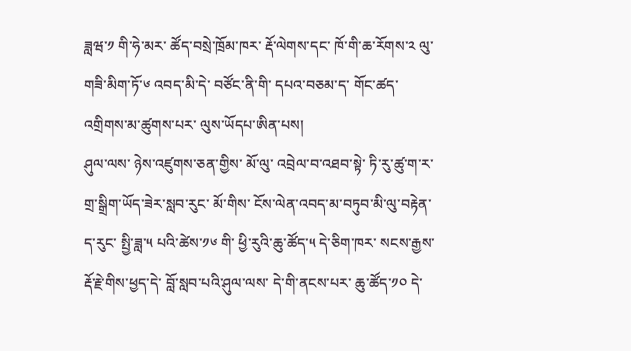ཟླཝ་༡ གི་ཧེ་མར་ ཚོད་བསྲེ་ཁྲོམ་ཁར་ རྡོ་ལེགས་དང་ ཁོ་གི་ཆ་རོགས་༢ ལུ་ གཟི་མིག་ཏོ་༦ འབད་མི་དེ་ བཙོང་ནི་གི་ དཔའ་བཅམ་ད་ གོང་ཚད་འགྲིགས་མ་ཚུགས་པར་ ལུས་ཡོདཔ་ཨིན་པས།
ཤུལ་ལས་ ཉེས་འཛུགས་ཅན་གྱིས་ མོ་ལུ་ འབྲེལ་བ་འཐབ་སྟེ་ ཏི་རུ་ཚུ་ག་ར་ གྲ་སྒྲིག་ཡོད་ཟེར་སླབ་རུང་ མོ་གིས་ ངོས་ལེན་འབད་མ་བཏུབ་མི་ལུ་བརྟེན་ ད་རུང་ སྤྱི་ཟླ་༥ པའི་ཚེས་༡༦ གི་ ཕྱི་རུའི་ཆུ་ཚོད་༥ དེ་ཅིག་ཁར་ སངས་རྒྱས་རྡོ་རྗེ་གིས་ཕྱད་དེ་ བློ་སླབ་པའི་ཤུལ་ལས་ དེ་གི་ནངས་པར་ ཆུ་ཚོད་༡༠ དེ་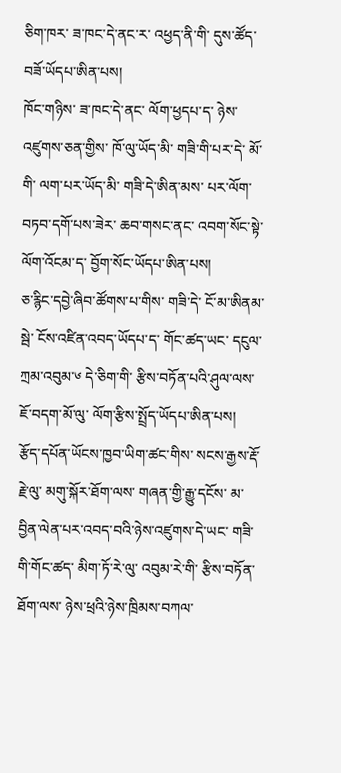ཅིག་ཁར་ ཟ་ཁང་དེ་ནང་ར་ འཕྱད་ནི་གི་ དུས་ཚོད་བཟོ་ཡོདཔ་ཨིན་པས།
ཁོང་གཉིས་ ཟ་ཁང་དེ་ནང་ ལོག་ཕྱདཔ་ད་ ཉེས་འཛུགས་ཅན་གྱིས་ ཁོ་ལུ་ཡོད་མི་ གཟི་གི་པར་དེ་ མོ་གི་ ལག་པར་ཡོད་མི་ གཟི་དེ་ཨིན་མས་ པར་ལོག་བཏབ་དགོ་པས་ཟེར་ ཆབ་གསང་ནང་ འབག་སོང་སྟེ་ ལོག་འོངམ་ད་ བྱོག་སོང་ཡོདཔ་ཨིན་པས།
ཅ་རྙིང་དབྱེ་ཞིབ་ཚོགས་པ་གིས་ གཟི་དེ་ ངོ་མ་ཨིནམ་སྦེ་ ངོས་འཛིན་འབད་ཡོདཔ་ད་ གོང་ཚད་ཡང་ དངུལ་ཀྲམ་འབུམ་༦ དེ་ཅིག་གི་ རྩིས་བཏོན་པའི་ཤུལ་ལས་ ཇོ་བདག་མོ་ལུ་ ལོག་རྩིས་སྤྲོད་ཡོདཔ་ཨིན་པས།
རྩོད་དཔོན་ཡོངས་ཁྱབ་ཡིག་ཚང་གིས་ སངས་རྒྱས་རྡོ་རྗེ་ལུ་ མགུ་སྐོར་ཐོག་ལས་ གཞན་གྱི་རྒྱུ་དངོས་ མ་བྱིན་ལེན་པར་འབད་བའི་ཉེས་འཛུགས་དེ་ཡང་ གཟི་གི་གོང་ཚད་ མིག་ཏོ་རེ་ལུ་ འབུམ་རེ་གི་ རྩིས་བཏོན་ཐོག་ལས་ ཉེས་ཕྲའི་ཉེས་ཁྲིམས་བཀལ་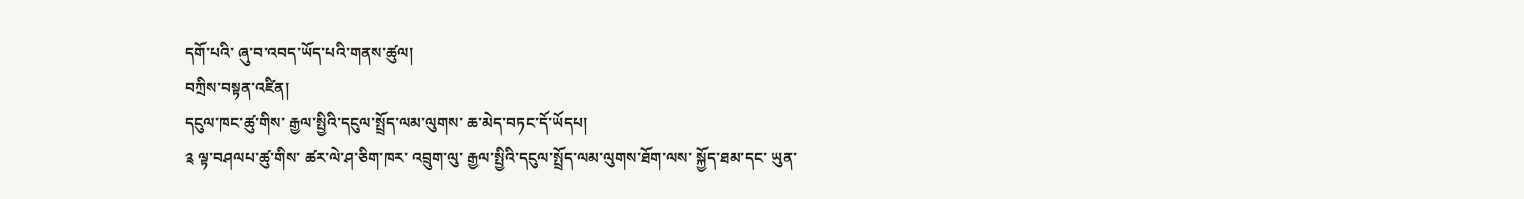དགོ་པའི་ ཞུ་བ་འབད་ཡོད་པའི་གནས་ཚུལ།
བཀྲིས་བསྟན་འཛིན།
དངུལ་ཁང་ཚུ་གིས་ རྒྱལ་སྤྱིའི་དངུལ་སྤྲོད་ལམ་ལུགས་ ཆ་མེད་བཏང་དོ་ཡོདཔ།
༉ ལྟ་བཤལཔ་ཚུ་གིས་ ཚར་ལེ་ཤ་ཅིག་ཁར་ འབྲུག་ལུ་ རྒྱལ་སྤྱིའི་དངུལ་སྤྲོད་ལམ་ལུགས་ཐོག་ལས་ སྐྱོད་ཐམ་དང་ ཡུན་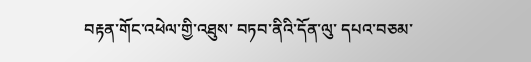བརྟན་གོང་འཕེལ་གྱི་འཐུས་ བཏབ་ནིའི་དོན་ལུ་ དཔའ་བཅམ་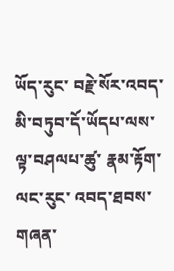ཡོད་རུང་ བརྗེ་སོར་འབད་མི་བཏུབ་དོ་ཡོདཔ་ལས་ ལྟ་བཤལཔ་ཚུ་ རྣམ་རྟོག་ལང་རུང་ འབད་ཐབས་གཞན་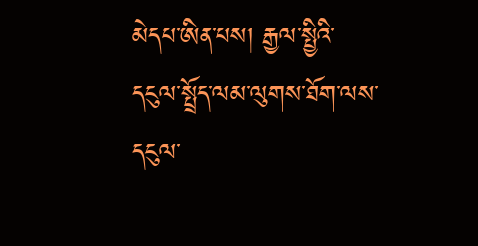མེདཔ་ཨིན་པས། རྒྱལ་སྤྱིའི་དངུལ་སྤྲོད་ལམ་ལུགས་ཐོག་ལས་ དངུལ་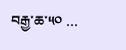བརྒྱ་ཆ་༥༠ …